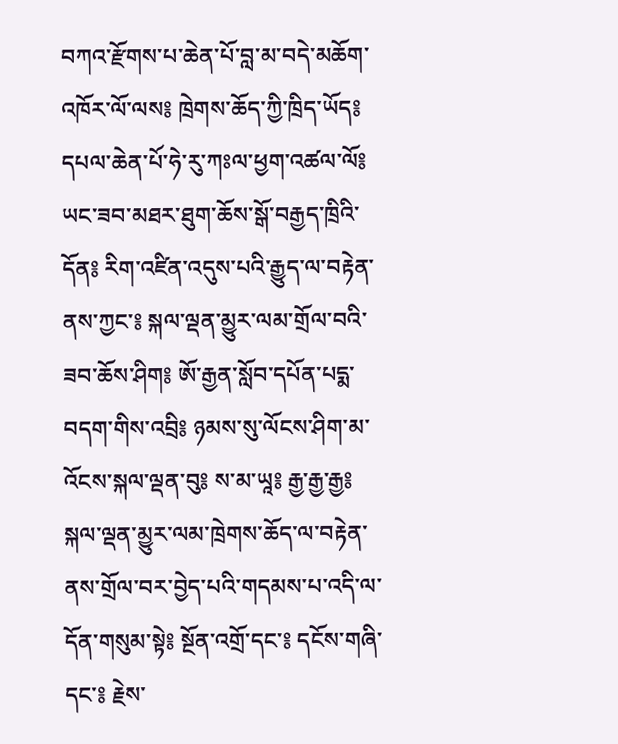བཀའ་རྫོགས་པ་ཆེན་པོ་བླ་མ་བདེ་མཆོག་འཁོར་ལོ་ལས༔ ཁྲེགས་ཆོད་ཀྱི་ཁྲིད་ཡོད༔ དཔལ་ཆེན་པོ་ཧེ་རུ་ཀཿལ་ཕྱག་འཚལ་ལོ༔ ཡང་ཟབ་མཐར་ཐུག་ཆོས་སྒོ་བརྒྱད་ཁྲིའི་དོན༔ རིག་འཛིན་འདུས་པའི་རྒྱུད་ལ་བརྟེན་ནས་ཀྱང་༔ སྐལ་ལྡན་མྱུར་ལམ་གྲོལ་བའི་ཟབ་ཆོས་ཤིག༔ ཨོ་རྒྱན་སློབ་དཔོན་པདྨ་བདག་གིས་འབྲི༔ ཉམས་སུ་ལོངས་ཤིག་མ་འོངས་སྐལ་ལྡན་བུ༔ ས་མ་ཡཱ༔ རྒྱ་རྒྱ་རྒྱ༔ སྐལ་ལྡན་མྱུར་ལམ་ཁྲེགས་ཆོད་ལ་བརྟེན་ནས་གྲོལ་བར་བྱེད་པའི་གདམས་པ་འདི་ལ་དོན་གསུམ་སྟེ༔ སྔོན་འགྲོ་དང་༔ དངོས་གཞི་དང་༔ རྗེས་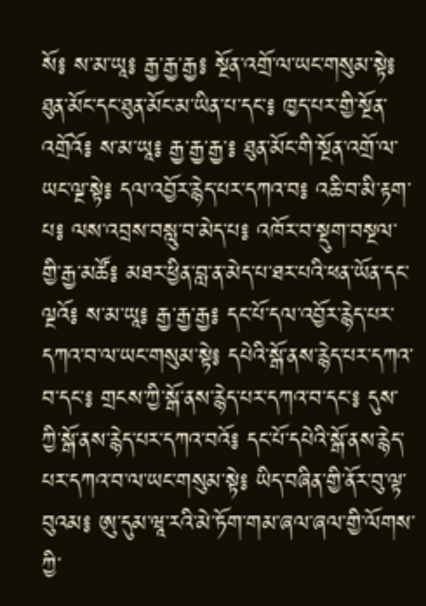སོ༔ ས་མ་ཡཱ༔ རྒྱ་རྒྱ་རྒྱ༔ སྔོན་འགྲོ་ལ་ཡང་གསུམ་སྟེ༔ ཐུན་མོང་དང་ཐུན་མོང་མ་ཡིན་པ་དང་༔ ཁྱད་པར་གྱི་སྔོན་འགྲོའོ༔ ས་མ་ཡཱ༔ རྒྱ་རྒྱ་རྒྱ་༔ ཐུན་མོང་གི་སྔོན་འགྲོ་ལ་ཡང་ལྔ་སྟེ༔ དལ་འབྱོར་རྙེད་པར་དཀའ་བ༔ འཆི་བ་མི་རྟག་པ༔ ལས་འབྲས་བསླུ་བ་མེད་པ༔ འཁོར་བ་སྡུག་བསྔལ་གྱི་རྒྱ་མཚོ༔ མཐར་ཕྱིན་བླ་ན་མེད་པ་ཐར་པའི་ཕན་ཡོན་དང་ལྔའོ༔ ས་མ་ཡཱ༔ རྒྱ་རྒྱ་རྒྱ༔ དང་པོ་དལ་འབྱོར་རྙེད་པར་དཀའ་བ་ལ་ཡང་གསུམ་སྟེ༔ དཔེའི་སྒོ་ནས་རྙེད་པར་དཀའ་བ་དང་༔ གྲངས་ཀྱི་སྒོ་ནས་རྙེད་པར་དཀའ་བ་དང་༔ དུས་ཀྱི་སྒོ་ནས་རྙེད་པར་དཀའ་བའོ༔ དང་པོ་དཔེའི་སྒོ་ནས་རྙེད་པར་དཀའ་བ་ལ་ཡང་གསུམ་སྟེ༔ ཡིད་བཞིན་གྱི་ནོར་བུ་ལྟ་བུའམ༔ ཨུ་དུམ་ཝཱ་རའི་མེ་ཏོག་གམ་ཞལ་ཞལ་གྱི་ལོགས་ཀྱི་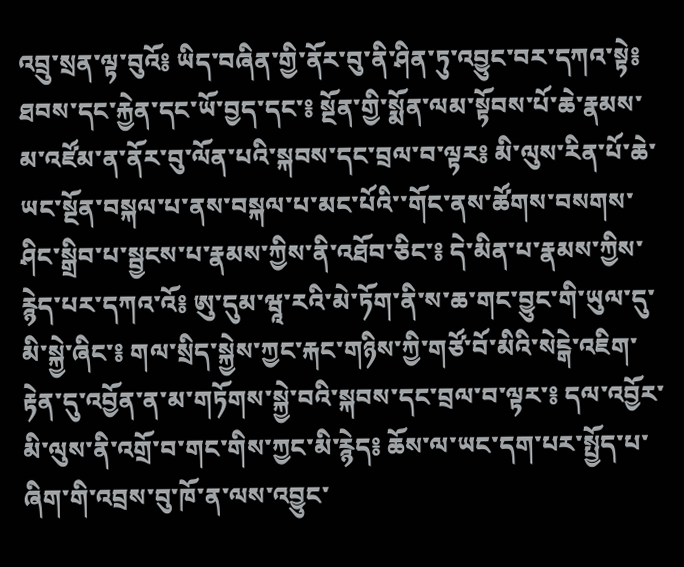འབྲུ་སྲན་ལྟ་བུའོ༔ ཡིད་བཞིན་གྱི་ནོར་བུ་ནི་ཤིན་ཏུ་འབྱུང་བར་དཀའ་སྟེ༔ ཐབས་དང་རྐྱེན་དང་ཡོ་བྱད་དང་༔ སྔོན་གྱི་སྨོན་ལམ་སྟོབས་པོ་ཆེ་རྣམས་མ་འཛོམ་ན་ནོར་བུ་ལོན་པའི་སྐབས་དང་བྲལ་བ་ལྟར༔ མི་ལུས་རིན་པོ་ཆེ་ཡང་སྔོན་བསྐལ་པ་ནས་བསྐལ་པ་མང་པོའི་་གོང་ནས་ཚོགས་བསགས་ཤིང་སྒྲིབ་པ་སྦྱངས་པ་རྣམས་ཀྱིས་ནི་འཐོབ་ཅིང་༔ དེ་མིན་པ་རྣམས་ཀྱིས་རྙེད་པར་དཀའ་འོ༔ ཨུ་དུམ་ཝཱ་རའི་མེ་ཏོག་ནི་ས་ཆ་གང་བྱུང་གི་ཡུལ་དུ་མི་སྐྱེ་ཞིང་༔ གལ་སྲིད་སྐྱེས་ཀྱང་རྐང་གཉིས་ཀྱི་གཙོ་བོ་མིའི་སེངྒེ་འཇིག་རྟེན་དུ་འབྱོན་ན་མ་གཏོགས་སྐྱེ་བའི་སྐབས་དང་བྲལ་བ་ལྟར་༔ དལ་འབྱོར་མི་ལུས་ནི་འགྲོ་བ་གང་གིས་ཀྱང་མི་རྙེད༔ ཆོས་ལ་ཡང་དག་པར་སྤྱོད་པ་ཞིག་གི་འབྲས་བུ་ཁོ་ན་ལས་འབྱུང་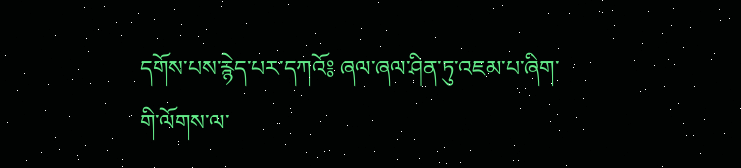དགོས་པས་རྙེད་པར་དཀའོ༔ ཞལ་ཞལ་ཤིན་ཏུ་འཇམ་པ་ཞིག་གི་ལོགས་ལ་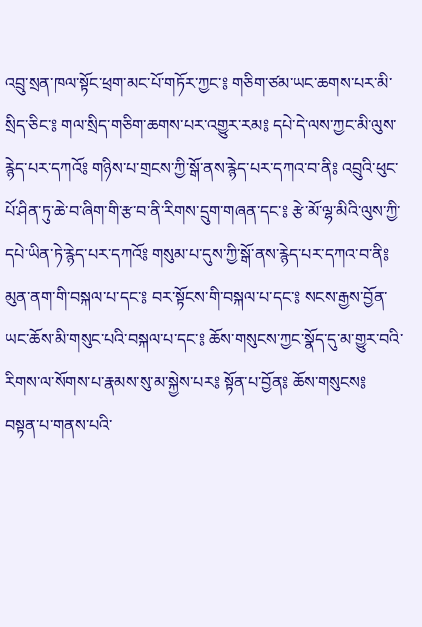འབྲུ་སྲན་ཁལ་སྟོང་ཕྲག་མང་པོ་གཏོར་ཀྱང་༔ གཅིག་ཙམ་ཡང་ཆགས་པར་མི་སྲིད་ཅིང་༔ གལ་སྲིད་གཅིག་ཆགས་པར་འགྱུར་རམ༔ དཔེ་དེ་ལས་ཀྱང་མི་ལུས་རྙེད་པར་དཀའོ༔ གཉིས་པ་གྲངས་ཀྱི་སྒོ་ནས་རྙེད་པར་དཀའ་བ་ནི༔ འབྲུའི་ཕུང་པོ་ཤིན་ཏུ་ཆེ་བ་ཞིག་གི་རྩ་བ་ནི་རིགས་དྲུག་གཞན་དང་༔ རྩེ་མོ་ལྷ་མིའི་ལུས་ཀྱི་དཔེ་ཡིན་ཏེ་རྙེད་པར་དཀའོ༔ གསུམ་པ་དུས་ཀྱི་སྒོ་ནས་རྙེད་པར་དཀའ་བ་ནི༔ མུན་ནག་གི་བསྐལ་པ་དང་༔ བར་སྟོངས་གི་བསྐལ་པ་དང་༔ སངས་རྒྱས་བྱོན་ཡང་ཆོས་མི་གསུང་པའི་བསྐལ་པ་དང་༔ ཆོས་གསུངས་ཀྱང་སྣོད་དུ་མ་གྱུར་བའི་རིགས་ལ་སོགས་པ་རྣམས་སུ་མ་སྐྱེས་པར༔ སྟོན་པ་བྱོན༔ ཆོས་གསུངས༔ བསྟན་པ་གནས་པའི་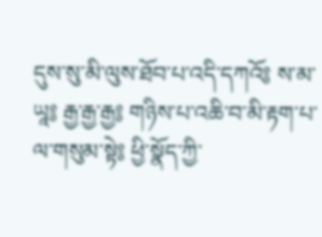དུས་སུ་མི་ལུས་ཐོབ་པ་འདི་དཀའོ༔ ས་མ་ཡཱ༔ རྒྱ་རྒྱ་རྒྱ༔ གཉིས་པ་འཆི་བ་མི་རྟག་པ་ལ་གསུམ་སྟེ༔ ཕྱི་སྣོད་ཀྱི་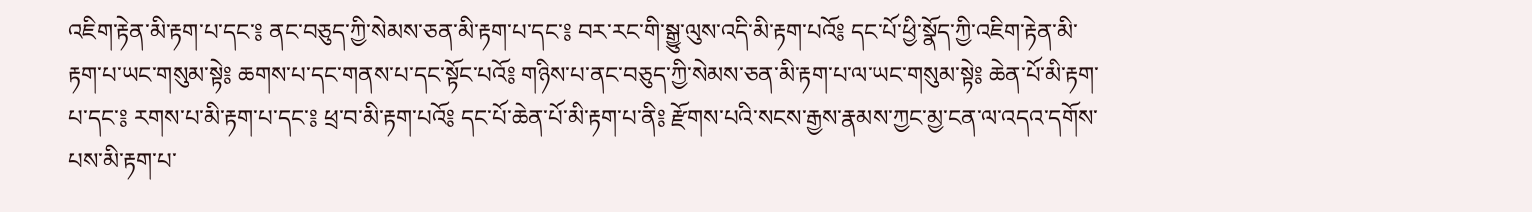འཇིག་རྟེན་མི་རྟག་པ་དང་༔ ནང་བཅུད་ཀྱི་སེམས་ཅན་མི་རྟག་པ་དང་༔ བར་རང་གི་སྒྱུ་ལུས་འདི་མི་རྟག་པའོ༔ དང་པོ་ཕྱི་སྣོད་ཀྱི་འཇིག་རྟེན་མི་རྟག་པ་ཡང་གསུམ་སྟེ༔ ཆགས་པ་དང་གནས་པ་དང་སྟོང་པའོ༔ གཉིས་པ་ནང་བཅུད་ཀྱི་སེམས་ཅན་མི་རྟག་པ་ལ་ཡང་གསུམ་སྟེ༔ ཆེན་པོ་མི་རྟག་པ་དང་༔ རགས་པ་མི་རྟག་པ་དང་༔ ཕྲ་བ་མི་རྟག་པའོ༔ དང་པོ་ཆེན་པོ་མི་རྟག་པ་ནི༔ རྫོགས་པའི་སངས་རྒྱས་རྣམས་ཀྱང་མྱ་ངན་ལ་འདའ་དགོས་པས་མི་རྟག་པ་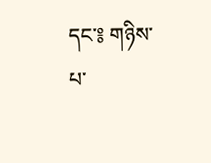དང་༔ གཉིས་པ་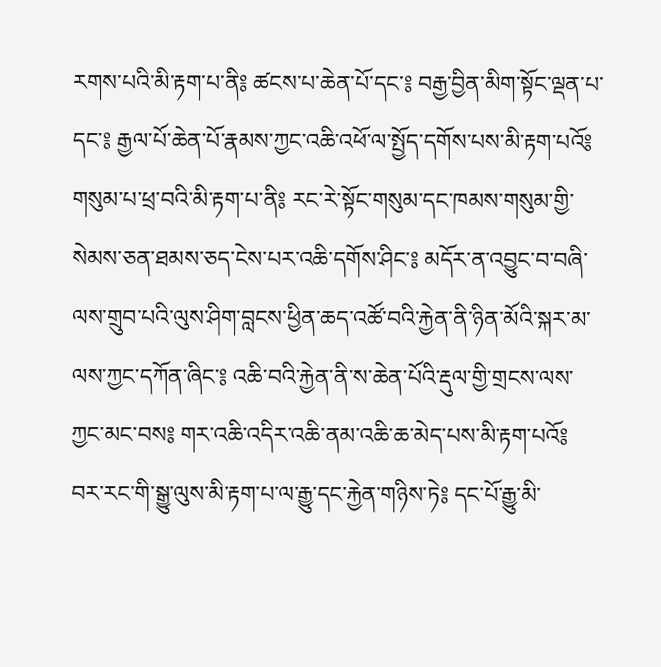རགས་པའི་མི་རྟག་པ་ནི༔ ཚངས་པ་ཆེན་པོ་དང་༔ བརྒྱ་བྱིན་མིག་སྟོང་ལྡན་པ་དང་༔ རྒྱལ་པོ་ཆེན་པོ་རྣམས་ཀྱང་འཆི་འཕོ་ལ་སྤྱོད་དགོས་པས་མི་རྟག་པའོ༔ གསུམ་པ་ཕྲ་བའི་མི་རྟག་པ་ནི༔ རང་རེ་སྟོང་གསུམ་དང་ཁམས་གསུམ་གྱི་སེམས་ཅན་ཐམས་ཅད་ངེས་པར་འཆི་དགོས་ཤིང་༔ མདོར་ན་འབྱུང་བ་བཞི་ལས་གྲུབ་པའི་ལུས་ཤིག་བླངས་ཕྱིན་ཆད་འཚོ་བའི་རྐྱེན་ནི་ཉིན་མོའི་སྐར་མ་ལས་ཀྱང་དཀོན་ཞིང་༔ འཆི་བའི་རྐྱེན་ནི་ས་ཆེན་པོའི་རྡུལ་གྱི་གྲངས་ལས་ཀྱང་མང་བས༔ གར་འཆི་འདིར་འཆི་ནམ་འཆི་ཆ་མེད་པས་མི་རྟག་པའོ༔ བར་རང་གི་སྒྱུ་ལུས་མི་རྟག་པ་ལ་རྒྱུ་དང་རྐྱེན་གཉིས་ཏེ༔ དང་པོ་རྒྱུ་མི་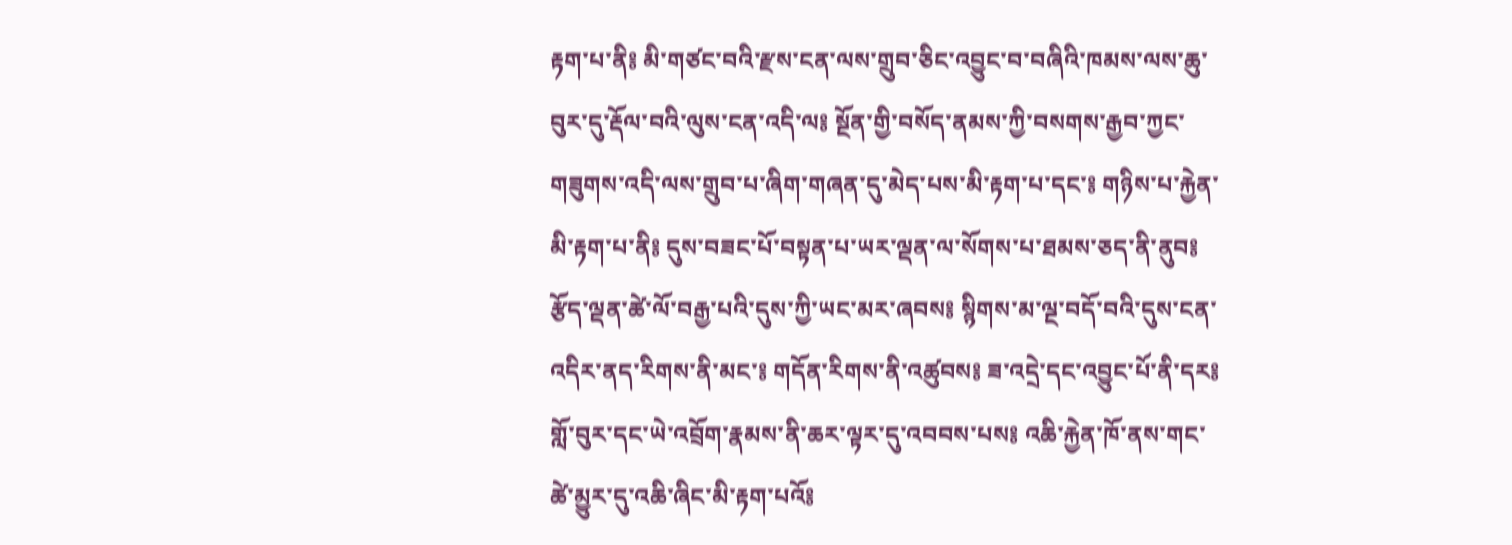རྟག་པ་ནི༔ མི་གཙང་བའི་རྫས་ངན་ལས་གྲུབ་ཅིང་འབྱུང་བ་བཞིའི་ཁམས་ལས་ཆུ་བུར་དུ་རྡོལ་བའི་ལུས་ངན་འདི་ལ༔ སྔོན་གྱི་བསོད་ནམས་ཀྱི་བསགས་རྒྱབ་ཀྱང་གཟུགས་འདི་ལས་གྲུབ་པ་ཞིག་གཞན་དུ་མེད་པས་མི་རྟག་པ་དང་༔ གཉིས་པ་རྐྱེན་མི་རྟག་པ་ནི༔ དུས་བཟང་པོ་བསྟན་པ་ཡར་ལྡན་ལ་སོགས་པ་ཐམས་ཅད་ནི་ནུབ༔ རྩོད་ལྡན་ཚེ་ལོ་བརྒྱ་པའི་དུས་ཀྱི་ཡང་མར་ཞབས༔ སྙིགས་མ་ལྔ་བདོ་བའི་དུས་ངན་འདིར་ནད་རིགས་ནི་མང་༔ གདོན་རིགས་ནི་འཚུབས༔ ཟ་འདྲེ་དང་འབྱུང་པོ་ནི་དར༔ གློ་བུར་དང་ཡེ་འབྲོག་རྣམས་ནི་ཆར་ལྟར་དུ་འབབས་པས༔ འཆི་རྐྱེན་ཁོ་ནས་གང་ཚེ་མྱུར་དུ་འཆི་ཞིང་མི་རྟག་པའོ༔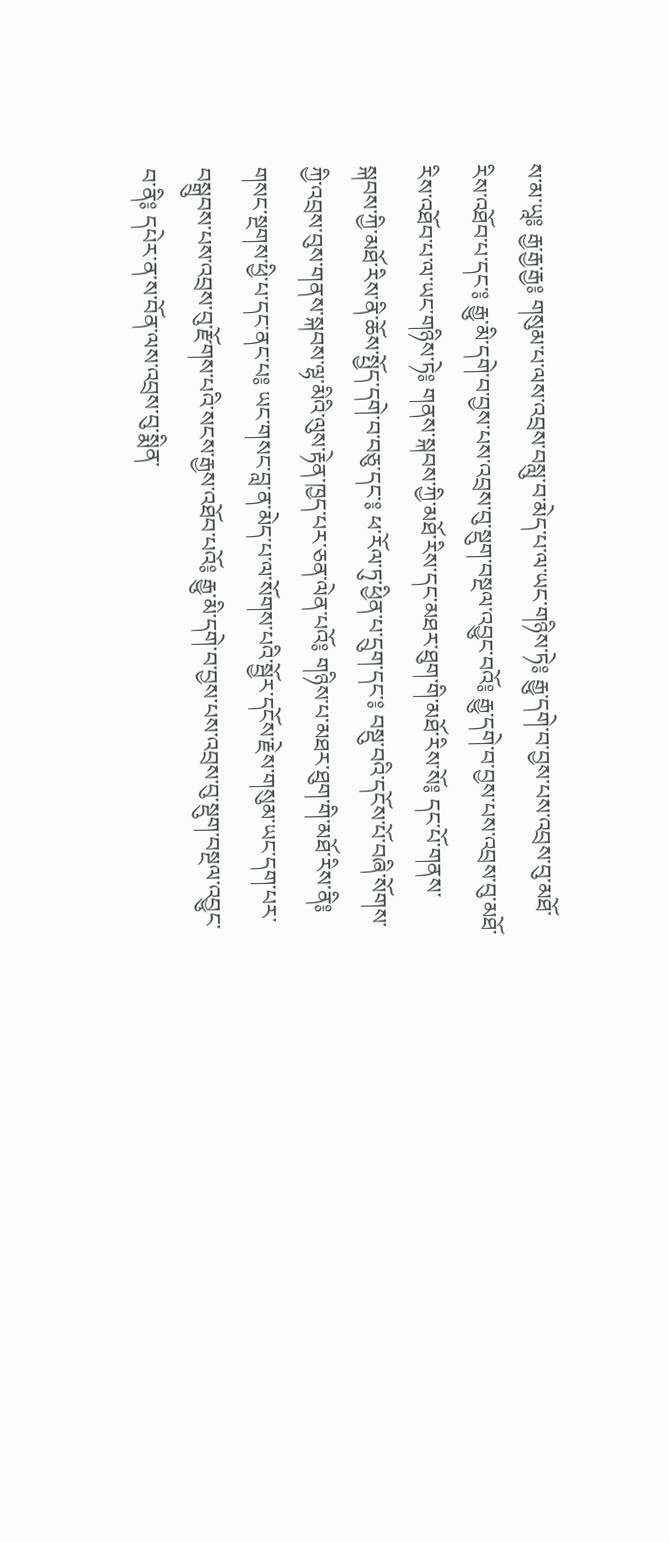ས་མ་ཡཱ༔ རྒྱ་རྒྱ་རྒྱ༔ གསུམ་པ་ལས་འབྲས་བསླུ་བ་མེད་པ་ལ་ཡང་གཉིས་ཏེ༔ རྒྱུ་དགེ་བ་བྱས་པས་འབྲས་བུ་མཐོ་རིས་འཐོབ་པ་དང་༔ རྒྱུ་མི་དགེ་བ་བྱས་པས་འབྲས་བུ་སྡུག་བསྔལ་འབྱུང་བའོ༔ རྒྱུ་དགེ་བ་བྱས་པས་འབྲས་བུ་མཐོ་རིས་འཐོབ་པ་ལ་ཡང་གཉིས་ཏེ༔ གནས་སྐབས་ཀྱི་མཐོ་རིས་དང་མཐར་ཐུག་གི་མཐོ་རིས་སོ༔ དང་པོ་གནས་སྐབས་ཀྱི་མཐོ་རིས་ནི་ཆོས་སྤྱོད་དགེ་བ་བཅུ་དང་༔ ཕ་རོལ་ཏུ་ཕྱིན་པ་དྲུག་དང་༔ བསྡུ་བའི་དངོས་པོ་བཞི་སོགས་ཀྱི་འབྲས་བུས་གནས་སྐབས་ལྷ་མིའི་ལུས་རྟེན་ཁྱད་པར་ཅན་ལེན་པའོ༔ གཉིས་པ་མཐར་ཐུག་གི་མཐོ་རིས་ནི༔ གསང་སྔགས་ཕྱི་པ་དང་ནང་པ༔ ཡང་གསང་བླ་ན་མེད་པ་ལ་སོགས་པའི་སྦྱོར་དངོས་རྗེས་གསུམ་ཡང་དག་པར་བསྒྲུབས་པས་འབྲས་བུ་རྫོགས་པའི་སངས་རྒྱས་འཐོབ་པའོ༔ རྒྱུ་མི་དགེ་བ་བྱས་པས་འབྲས་བུ་སྡུག་བསྔལ་འབྱུང་བ་ནི༔ དཔེར་ན་ས་བོན་ལས་འབྲས་བུ་སྨིན་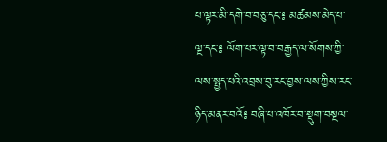པ་ལྟར་མི་དགེ་བ་བཅུ་དང་༔ མཚམས་མེད་པ་ལྔ་དང་༔ ལོག་པར་ལྟ་བ་བརྒྱད་ལ་སོགས་ཀྱི་ལས་སྤྱད་པའི་འབྲས་བུ་རང་བྱས་ལས་ཀྱིས་རང་ཉིད་མནར་བའོ༔ བཞི་པ་འཁོར་བ་སྡུག་བསྔལ་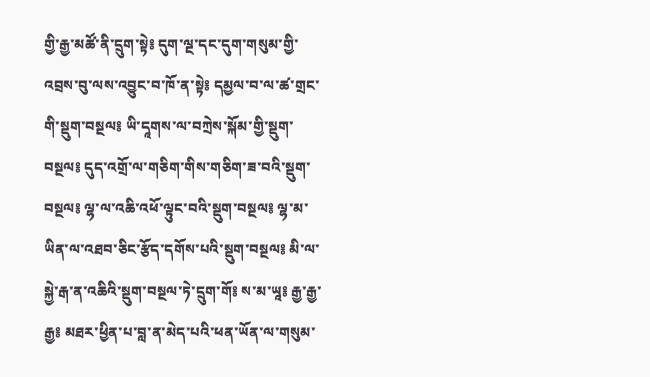གྱི་རྒྱ་མཚོ་ནི་དྲུག་སྟེ༔ དུག་ལྔ་དང་དུག་གསུམ་གྱི་འབྲས་བུ་ལས་འབྱུང་བ་ཁོ་ན་སྟེ༔ དམྱལ་བ་ལ་ཚ་གྲང་གི་སྡུག་བསྔལ༔ ཡི་དཱགས་ལ་བཀྲེས་སྐོམ་གྱི་སྡུག་བསྔལ༔ དུད་འགྲོ་ལ་གཅིག་གིས་གཅིག་ཟ་བའི་སྡུག་བསྔལ༔ ལྷ་ལ་འཆི་འཕོ་ལྟུང་བའི་སྡུག་བསྔལ༔ ལྷ་མ་ཡིན་ལ་འཐབ་ཅིང་རྩོད་དགོས་པའི་སྡུག་བསྔལ༔ མི་ལ་སྐྱེ་རྒ་ན་འཆིའི་སྡུག་བསྔལ་ཏེ་དྲུག་གོ༔ ས་མ་ཡཱ༔ རྒྱ་རྒྱ་རྒྱ༔ མཐར་ཕྱིན་པ་བླ་ན་མེད་པའི་ཕན་ཡོན་ལ་གསུམ་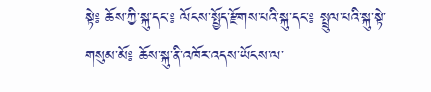སྟེ༔ ཆོས་ཀྱི་སྐུ་དང་༔ ལོངས་སྤྱོད་རྫོགས་པའི་སྐུ་དང་༔ སྤྲུལ་པའི་སྐུ་སྟེ་གསུམ་མོ༔ ཆོས་སྐུ་ནི་འཁོར་འདས་ཡོངས་ལ་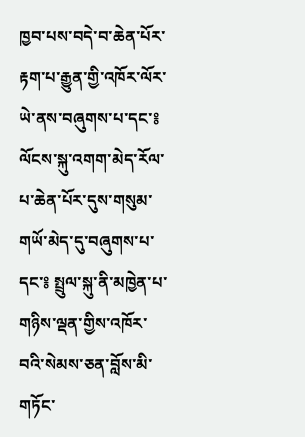ཁྱབ་པས་བདེ་བ་ཆེན་པོར་རྟག་པ་རྒྱུན་གྱི་འཁོར་ལོར་ཡེ་ནས་བཞུགས་པ་དང་༔ ལོངས་སྐུ་འགག་མེད་རོལ་པ་ཆེན་པོར་དུས་གསུམ་གཡོ་མེད་དུ་བཞུགས་པ་དང་༔ སྤྲུལ་སྐུ་ནི་མཁྱེན་པ་གཉིས་ལྡན་གྱིས་འཁོར་བའི་སེམས་ཅན་བློས་མི་གཏོང་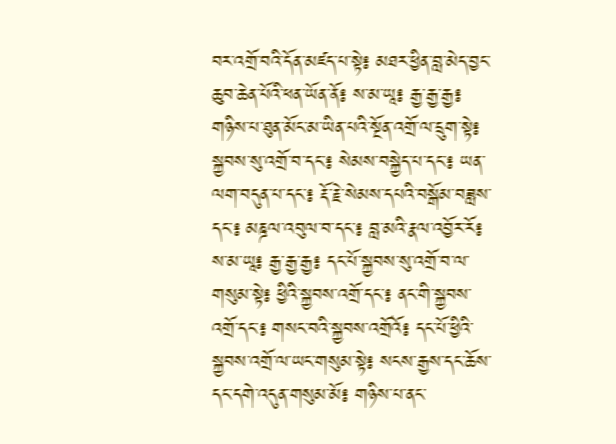བར་འགྲོ་བའི་དོན་མཛད་པ་སྟེ༔ མཐར་ཕྱིན་བླ་མེད་བྱང་ཆུབ་ཆེན་པོའི་ཕན་ཡོན་ནོ༔ ས་མ་ཡཱ༔ རྒྱ་རྒྱ་རྒྱ༔ གཉིས་པ་ཐུན་མོང་མ་ཡིན་པའི་སྔོན་འགྲོ་ལ་དྲུག་སྟེ༔ སྐྱབས་སུ་འགྲོ་བ་དང་༔ སེམས་བསྐྱེད་པ་དང་༔ ཡན་ལག་བདུན་པ་དང་༔ རྡོ་རྗེ་སེམས་དཔའི་བསྒོམ་བཟླས་དང་༔ མཎྜལ་འབུལ་བ་དང་༔ བླ་མའི་རྣལ་འབྱོར་རོ༔ ས་མ་ཡཱ༔ རྒྱ་རྒྱ་རྒྱ༔ དང་པོ་སྐྱབས་སུ་འགྲོ་བ་ལ་གསུམ་སྟེ༔ ཕྱིའི་སྐྱབས་འགྲོ་དང་༔ ནང་གི་སྐྱབས་འགྲོ་དང་༔ གསང་བའི་སྐྱབས་འགྲོའོ༔ དང་པོ་ཕྱིའི་སྐྱབས་འགྲོ་ལ་ཡང་གསུམ་སྟེ༔ སངས་རྒྱས་དང་ཆོས་དང་དགེ་འདུན་གསུམ་མོ༔ གཉིས་པ་ནང་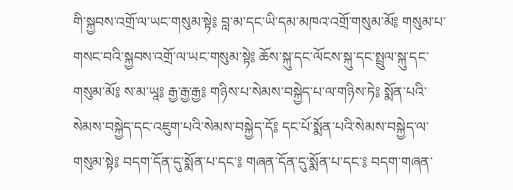གི་སྐྱབས་འགྲོ་ལ་ཡང་གསུམ་སྟེ༔ བླ་མ་དང་ཡི་དམ་མཁའ་འགྲོ་གསུམ་མོ༔ གསུམ་པ་གསང་བའི་སྐྱབས་འགྲོ་ལ་ཡང་གསུམ་སྟེ༔ ཆོས་སྐུ་དང་ལོངས་སྐུ་དང་སྤྲུལ་སྐུ་དང་གསུམ་མོ༔ ས་མ་ཡཱ༔ རྒྱ་རྒྱ་རྒྱ༔ གཉིས་པ་སེམས་བསྐྱེད་པ་ལ་གཉིས་ཏེ༔ སྨོན་པའི་སེམས་བསྐྱེད་དང་འཇུག་པའི་སེམས་བསྐྱེད་དོ༔ དང་པོ་སྨོན་པའི་སེམས་བསྐྱེད་ལ་གསུམ་སྟེ༔ བདག་དོན་དུ་སྨོན་པ་དང་༔ གཞན་དོན་དུ་སྨོན་པ་དང་༔ བདག་གཞན་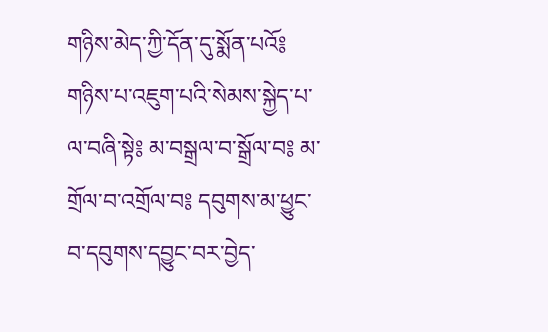གཉིས་མེད་ཀྱི་དོན་དུ་སྨོན་པའོ༔ གཉིས་པ་འཇུག་པའི་སེམས་སྐྱེད་པ་ལ་བཞི་སྟེ༔ མ་བསྒྲལ་བ་སྒྲོལ་བ༔ མ་གྲོལ་བ་འགྲོལ་བ༔ དབུགས་མ་ཕྱུང་བ་དབུགས་དབྱུང་བར་བྱེད་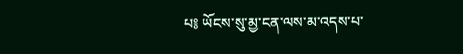པ༔ ཡོངས་སུ་མྱ་ངན་ལས་མ་འདས་པ་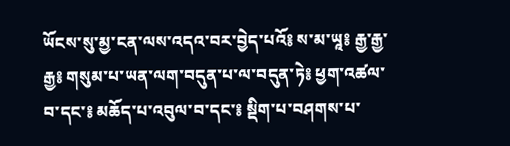ཡོངས་སུ་མྱ་ངན་ལས་འདའ་བར་བྱེད་པའོ༔ ས་མ་ཡཱ༔ རྒྱ་རྒྱ་རྒྱ༔ གསུམ་པ་ཡན་ལག་བདུན་པ་ལ་བདུན་ཏེ༔ ཕྱག་འཚལ་བ་དང་༔ མཆོད་པ་འབུལ་བ་དང་༔ སྡིག་པ་བཤགས་པ་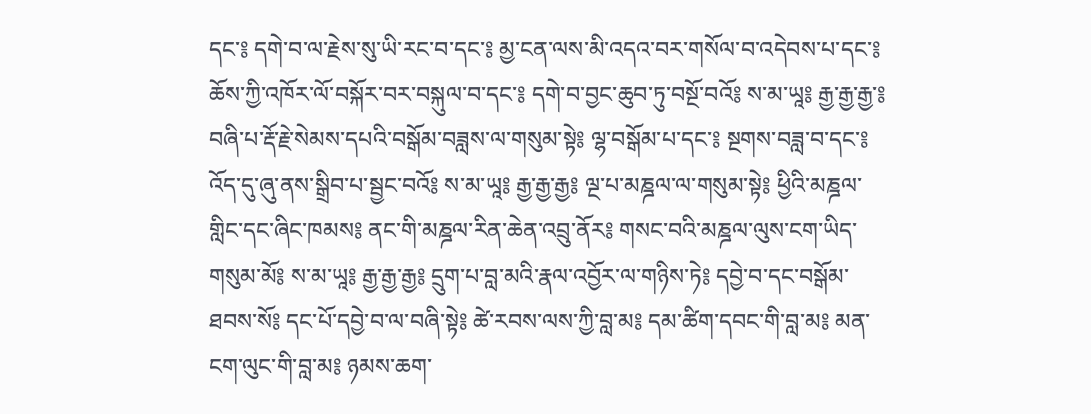དང་༔ དགེ་བ་ལ་རྗེས་སུ་ཡི་རང་བ་དང་༔ མྱ་ངན་ལས་མི་འདའ་བར་གསོལ་བ་འདེབས་པ་དང་༔ ཆོས་ཀྱི་འཁོར་ལོ་བསྐོར་བར་བསྐུལ་བ་དང་༔ དགེ་བ་བྱང་ཆུབ་ཏུ་བསྔོ་བའོ༔ ས་མ་ཡཱ༔ རྒྱ་རྒྱ་རྒྱ་༔ བཞི་པ་རྡོ་རྗེ་སེམས་དཔའི་བསྒོམ་བཟླས་ལ་གསུམ་སྟེ༔ ལྷ་བསྒོམ་པ་དང་༔ སྔགས་བཟླ་བ་དང་༔ འོད་དུ་ཞུ་ནས་སྒྲིབ་པ་སྦྱང་བའོ༔ ས་མ་ཡཱ༔ རྒྱ་རྒྱ་རྒྱ༔ ལྔ་པ་མཎྜལ་ལ་གསུམ་སྟེ༔ ཕྱིའི་མཎྜལ་གླིང་དང་ཞིང་ཁམས༔ ནང་གི་མཎྜལ་རིན་ཆེན་འབྲུ་ནོར༔ གསང་བའི་མཎྜལ་ལུས་ངག་ཡིད་གསུམ་མོ༔ ས་མ་ཡཱ༔ རྒྱ་རྒྱ་རྒྱ༔ དྲུག་པ་བླ་མའི་རྣལ་འབྱོར་ལ་གཉིས་ཏེ༔ དབྱེ་བ་དང་བསྒོམ་ཐབས་སོ༔ དང་པོ་དབྱེ་བ་ལ་བཞི་སྟེ༔ ཚེ་རབས་ལས་ཀྱི་བླ་མ༔ དམ་ཚིག་དབང་གི་བླ་མ༔ མན་ངག་ལུང་གི་བླ་མ༔ ཉམས་ཆག་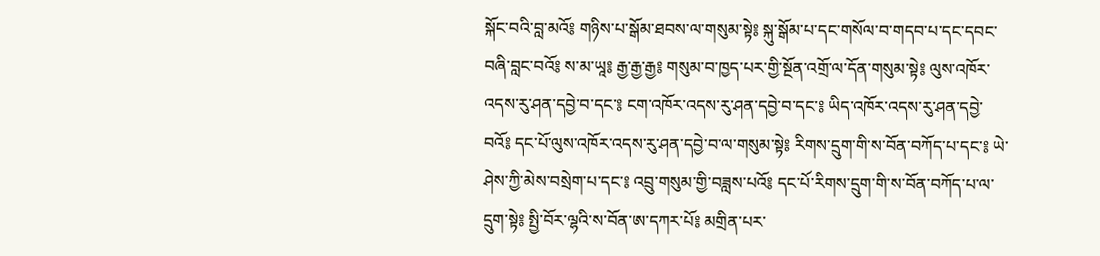སྐོང་བའི་བླ་མའོ༔ གཉིས་པ་སྒོམ་ཐབས་ལ་གསུམ་སྟེ༔ སྐུ་སྒོམ་པ་དང་གསོལ་བ་གདབ་པ་དང་དབང་བཞི་བླང་བའོ༔ ས་མ་ཡཱ༔ རྒྱ་རྒྱ་རྒྱ༔ གསུམ་བ་ཁྱད་པར་གྱི་སྔོན་འགྲོ་ལ་དོན་གསུམ་སྟེ༔ ལུས་འཁོར་འདས་རུ་ཤན་དབྱེ་བ་དང་༔ ངག་འཁོར་འདས་རུ་ཤན་དབྱེ་བ་དང་༔ ཡིད་འཁོར་འདས་རུ་ཤན་དབྱེ་བའོ༔ དང་པོ་ལུས་འཁོར་འདས་རུ་ཤན་དབྱེ་བ་ལ་གསུམ་སྟེ༔ རིགས་དྲུག་གི་ས་བོན་བཀོད་པ་དང་༔ ཡེ་ཤེས་ཀྱི་མེས་བསྲེག་པ་དང་༔ འབྲུ་གསུམ་གྱི་བཟླས་པའོ༔ དང་པོ་རིགས་དྲུག་གི་ས་བོན་བཀོད་པ་ལ་དྲུག་སྟེ༔ སྤྱི་བོར་ལྷའི་ས་བོན་ཨ་དཀར་པོ༔ མགྲིན་པར་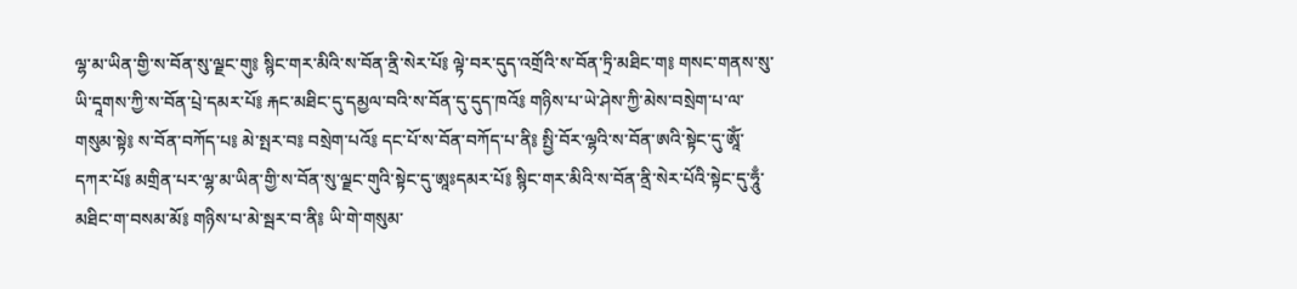ལྷ་མ་ཡིན་གྱི་ས་བོན་སུ་ལྗང་གུ༔ སྙིང་གར་མིའི་ས་བོན་ནྲི་སེར་པོ༔ ལྟེ་བར་དུད་འགྲོའི་ས་བོན་ཏྲི་མཐིང་ག༔ གསང་གནས་སུ་ཡི་དཱགས་ཀྱི་ས་བོན་པྲེ་དམར་པོ༔ རྐང་མཐིང་དུ་དམྱལ་བའི་ས་བོན་དུ་དུད་ཁའོ༔ གཉིས་པ་ཡེ་ཤེས་ཀྱི་མེས་བསྲེག་པ་ལ་གསུམ་སྟེ༔ ས་བོན་བཀོད་པ༔ མེ་སྤར་བ༔ བསྲེག་པའོ༔ དང་པོ་ས་བོན་བཀོད་པ་ནི༔ སྤྱི་བོར་ལྷའི་ས་བོན་ཨའི་སྟེང་དུ་ཨཱོཾ་དཀར་པོ༔ མགྲིན་པར་ལྷ་མ་ཡིན་གྱི་ས་བོན་སུ་ལྗང་གུའི་སྟེང་དུ་ཨཱཿདམར་པོ༔ སྙིང་གར་མིའི་ས་བོན་ནྲི་སེར་པོའི་སྟེང་དུ་ཧཱུྃ་མཐིང་ག་བསམ་མོ༔ གཉིས་པ་མེ་སྦར་བ་ནི༔ ཡི་གེ་གསུམ་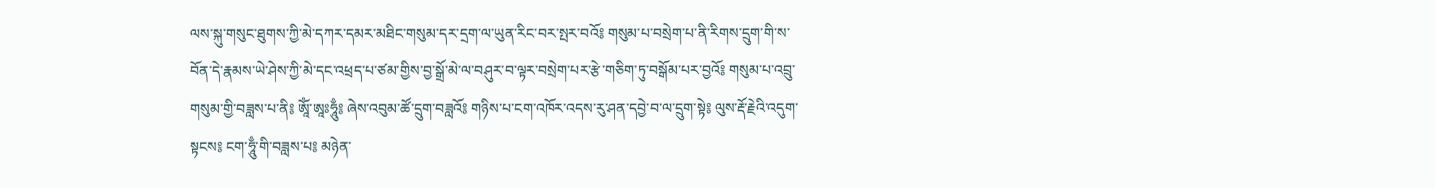ལས་སྐུ་གསུང་ཐུགས་ཀྱི་མེ་དཀར་དམར་མཐིང་གསུམ་དར་དྲག་ལ་ཡུན་རིང་བར་སྤར་བའོ༔ གསུམ་པ་བསྲེག་པ་ནི་རིགས་དྲུག་གི་ས་བོན་དེ་རྣམས་ཡེ་ཤེས་ཀྱི་མེ་དང་འཕྲད་པ་ཙམ་གྱིས་བྱ་སྒྲོ་མེ་ལ་བཤུར་བ་ལྟར་བསྲེག་པར་རྩེ་གཅིག་ཏུ་བསྒོམ་པར་བྱའོ༔ གསུམ་པ་འབྲུ་གསུམ་གྱི་བཟླས་པ་ནི༔ ཨཱོཾ་ཨཱཿཧཱུྃ༔ ཞེས་འབུམ་ཚོ་དྲུག་བཟླའོ༔ གཉིས་པ་ངག་འཁོར་འདས་རུ་ཤན་དབྱེ་བ་ལ་དྲུག་སྟེ༔ ལུས་རྡོ་རྗེའི་འདུག་སྟངས༔ ངག་ཧཱུྃ་གི་བཟླས་པ༔ མཉེན་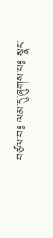བཙལ་བ༔ ལམ་དུ་ཞུགས་པ༔ སྣང་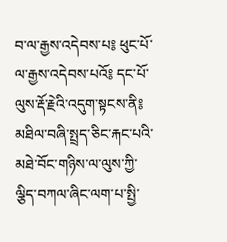བ་ལ་རྒྱས་འདེབས་པ༔ ཕུང་པོ་ལ་རྒྱས་འདེབས་པའོ༔ དང་པོ་ལུས་རྡོ་རྗེའི་འདུག་སྟངས་ནི༔ མཐིལ་བཞི་སྤྲད་ཅིང་རྐང་པའི་མཐེ་བོང་གཉིས་ལ་ལུས་ཀྱི་ལྕིད་བཀལ་ཞིང་ལག་པ་སྤྱི་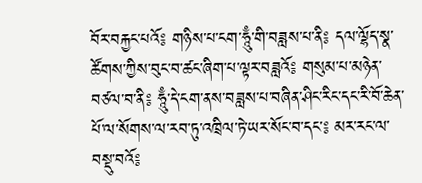བོར་བརྐྱང་པའོ༔ གཉིས་པ་ངག་ཧཱུྃ་གི་བཟླས་པ་ནི༔ དལ་ལྷོད་སྣ་ཚོགས་ཀྱིས་བུང་བ་ཚང་ཞིག་པ་ལྟར་བཟླའོ༔ གསུམ་པ་མཉེན་བཙལ་བ་ནི༔ ཧཱུྃ་དེ་ངག་ནས་བཟླས་པ་བཞིན་ཤིང་རིང་དང་རི་བོ་ཆེན་པོ་ལ་སོགས་ལ་རབ་ཏུ་འཁྲིལ་ཏེ་ཡར་སོང་བ་དང་༔ མར་རང་ལ་བསྡུ་བའོ༔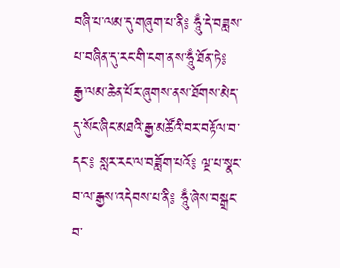བཞི་པ་ལམ་དུ་གཞུག་པ་ནི༔ ཧཱུྃ་དེ་བཟླས་པ་བཞིན་དུ་རང་གི་ངག་ནས་ཧཱུྃ་ཐོན་ཏེ༔ རྒྱ་ལམ་ཆེན་པོར་ཞུགས་ནས་ཐོགས་མེད་དུ་སོང་ཞིང་མཐའི་རྒྱ་མཚོའི་བར་བརྟོལ་བ་དང་༔ སླར་རང་ལ་བཟློག་པའོ༔ ལྔ་པ་སྣང་བ་ལ་རྒྱས་འདེབས་པ་ནི༔ ཧཱུྃ་ཞེས་བསྒྲང་བ་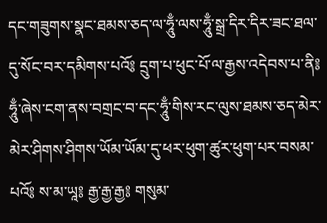དང་གཟུགས་སྣང་ཐམས་ཅད་ལ་ཧཱུྃ་ལས་ཧཱུྃ་སྒྲ་དིར་དིར་ཟང་ཐལ་དུ་སོང་བར་དམིགས་པའོ༔ དྲུག་པ་ཕུང་པོ་ལ་རྒྱས་འདེབས་པ་ནི༔ ཧཱུྃ་ཞེས་ངག་ནས་བགྲང་བ་དང་ཧཱུྃ་གིས་རང་ལུས་ཐམས་ཅད་མེར་མེར་ཤིགས་ཤིགས་ཡོམ་ཡོམ་དུ་ཕར་ཕུག་ཚུར་ཕུག་པར་བསམ་པའོ༔ ས་མ་ཡཱ༔ རྒྱ་རྒྱ་རྒྱ༔ གསུམ་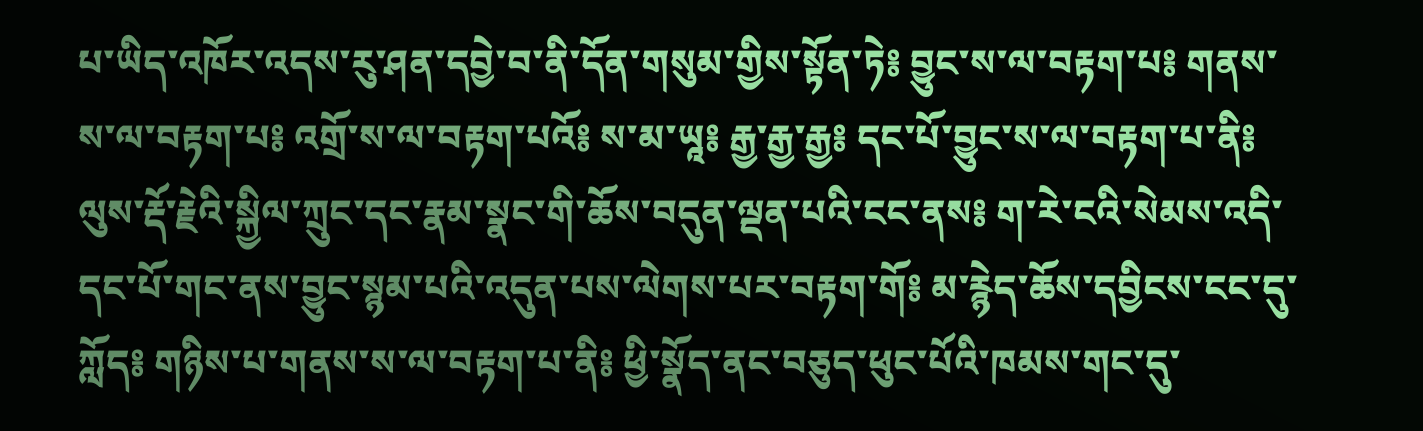པ་ཡིད་འཁོར་འདས་རུ་ཤན་དབྱེ་བ་ནི་དོན་གསུམ་གྱིས་སྟོན་ཏེ༔ བྱུང་ས་ལ་བརྟག་པ༔ གནས་ས་ལ་བརྟག་པ༔ འགྲོ་ས་ལ་བརྟག་པའོ༔ ས་མ་ཡཱ༔ རྒྱ་རྒྱ་རྒྱ༔ དང་པོ་བྱུང་ས་ལ་བརྟག་པ་ནི༔ ལུས་རྡོ་རྗེའི་སྐྱིལ་ཀྲུང་དང་རྣམ་སྣང་གི་ཆོས་བདུན་ལྡན་པའི་ངང་ནས༔ ག་རེ་ངའི་སེམས་འདི་དང་པོ་གང་ནས་བྱུང་སྙམ་པའི་འདུན་པས་ལེགས་པར་བརྟག་གོ༔ མ་རྙེད་ཆོས་དབྱིངས་ངང་དུ་ཀློད༔ གཉིས་པ་གནས་ས་ལ་བརྟག་པ་ནི༔ ཕྱི་སྣོད་ནང་བཅུད་ཕུང་པོའི་ཁམས་གང་དུ་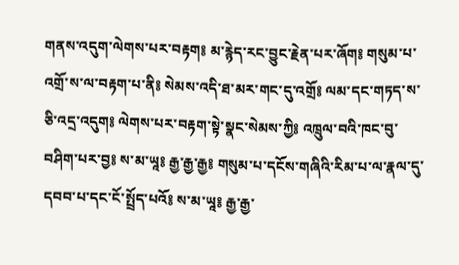གནས་འདུག་ལེགས་པར་བརྟག༔ མ་རྙེད་རང་བྱུང་རྗེན་པར་ཞོག༔ གསུམ་པ་འགྲོ་ས་ལ་བརྟག་པ་ནི༔ སེམས་འདི་ཐ་མར་གང་དུ་འགྲོ༔ ལམ་དང་གཏད་ས་ཅི་འདྲ་འདུག༔ ལེགས་པར་བརྟག་སྟེ་སྣང་སེམས་ཀྱི༔ འཁྲུལ་བའི་ཁང་བུ་བཤིག་པར་བྱ༔ ས་མ་ཡཱ༔ རྒྱ་རྒྱ་རྒྱ༔ གསུམ་པ་དངོས་གཞིའི་རིམ་པ་ལ་རྣལ་དུ་དབབ་པ་དང་ངོ་སྤྲོད་པའོ༔ ས་མ་ཡཱ༔ རྒྱ་རྒྱ་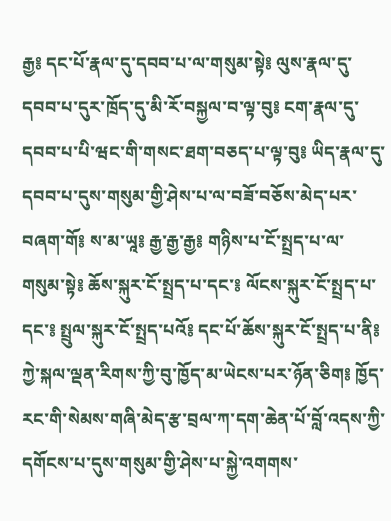རྒྱ༔ དང་པོ་རྣལ་དུ་དབབ་པ་ལ་གསུམ་སྟེ༔ ལུས་རྣལ་དུ་དབབ་པ་དུར་ཁྲོད་དུ་མི་རོ་བསྐྱལ་བ་ལྟ་བུ༔ ངག་རྣལ་དུ་དབབ་པ་པི་ཝང་གི་གསང་ཐག་བཅད་པ་ལྟ་བུ༔ ཡིད་རྣལ་དུ་དབབ་པ་དུས་གསུམ་གྱི་ཤེས་པ་ལ་བཟོ་བཅོས་མེད་པར་བཞག་གོ༔ ས་མ་ཡཱ༔ རྒྱ་རྒྱ་རྒྱ༔ གཉིས་པ་ངོ་སྤྲད་པ་ལ་གསུམ་སྟེ༔ ཆོས་སྐུར་ངོ་སྤྲད་པ་དང་༔ ལོངས་སྐུར་ངོ་སྤྲད་པ་དང་༔ སྤྲུལ་སྐུར་ངོ་སྤྲད་པའོ༔ དང་པོ་ཆོས་སྐུར་ངོ་སྤྲད་པ་ནི༔ ཀྱེ་སྐལ་ལྡན་རིགས་ཀྱི་བུ་ཁྱོད་མ་ཡེངས་པར་ཉོན་ཅིག༔ ཁྱོད་རང་གི་སེམས་གཞི་མེད་རྩ་བྲལ་ཀ་དག་ཆེན་པོ་བློ་འདས་ཀྱི་དགོངས་པ་དུས་གསུམ་གྱི་ཤེས་པ་སྐྱེ་འགགས་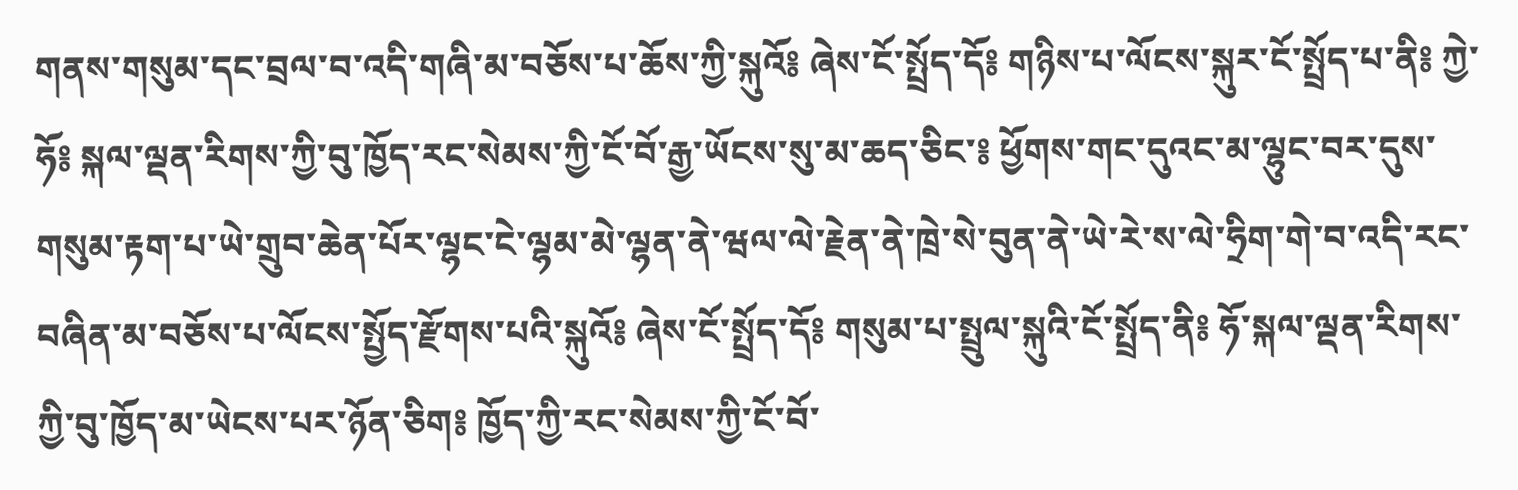གནས་གསུམ་དང་བྲལ་བ་འདི་གཞི་མ་བཅོས་པ་ཆོས་ཀྱི་སྐུའོ༔ ཞེས་ངོ་སྤྲོད་དོ༔ གཉིས་པ་ལོངས་སྐུར་ངོ་སྤྲོད་པ་ནི༔ ཀྱེ་ཧོ༔ སྐལ་ལྡན་རིགས་ཀྱི་བུ་ཁྱོད་རང་སེམས་ཀྱི་ངོ་བོ་རྒྱ་ཡོངས་སུ་མ་ཆད་ཅིང་༔ ཕྱོགས་གང་དུའང་མ་ལྷུང་བར་དུས་གསུམ་རྟག་པ་ཡེ་གྲུབ་ཆེན་པོར་ལྷང་ངེ་ལྷམ་མེ་ལྷན་ནེ་ཝལ་ལེ་རྗེན་ནེ་ཁྲེ་སེ་བུན་ནེ་ཡེ་རེ་ས་ལེ་ཧྲིག་གེ་བ་འདི་རང་བཞིན་མ་བཅོས་པ་ལོངས་སྤྱོད་རྫོགས་པའི་སྐུའོ༔ ཞེས་ངོ་སྤྲོད་དོ༔ གསུམ་པ་སྤྲུལ་སྐུའི་ངོ་སྤྲོད་ནི༔ ཧོ་སྐལ་ལྡན་རིགས་ཀྱི་བུ་ཁྱོད་མ་ཡེངས་པར་ཉོན་ཅིག༔ ཁྱོད་ཀྱི་རང་སེམས་ཀྱི་ངོ་བོ་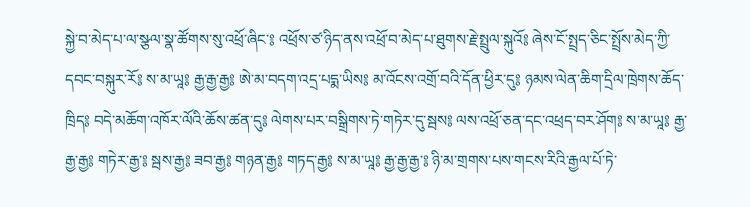སྐྱེ་བ་མེད་པ་ལ་སྩལ་སྣ་ཚོགས་སུ་འཕྲོ་ཞིང་༔ འཕྲོས་ཙ་ཉིད་ནས་འཕྲོ་བ་མེད་པ་ཐུགས་རྗེ་སྤྲུལ་སྐུའོ༔ ཞེས་ངོ་སྤྲད་ཅིང་སྤྲོས་མེད་ཀྱི་དབང་བསྐུར་རོ༔ ས་མ་ཡཱ༔ རྒྱ་རྒྱ་རྒྱ༔ ཨེ་མ་བདག་འདྲ་པདྨ་ཡིས༔ མ་འོངས་འགྲོ་བའི་དོན་ཕྱིར་དུ༔ ཉམས་ལེན་ཆིག་དྲིལ་ཁྲེགས་ཆོད་ཁྲིད༔ བདེ་མཆོག་འཁོར་ལོའི་ཆོས་ཚན་དུ༔ ལེགས་པར་བསྒྲིགས་ཏེ་གཏེར་དུ་སྦས༔ ལས་འཕྲོ་ཅན་དང་འཕྲད་བར་ཤོག༔ ས་མ་ཡཱ༔ རྒྱ་རྒྱ་རྒྱ༔ གཏེར་རྒྱ་༔ སྦས་རྒྱ༔ ཟབ་རྒྱ༔ གཉན་རྒྱ༔ གཏད་རྒྱ༔ ས་མ་ཡཱ༔ རྒྱ་རྒྱ་རྒྱ་༔ ཉི་མ་གྲགས་པས་གངས་རིའི་རྒྱལ་པོ་ཏེ་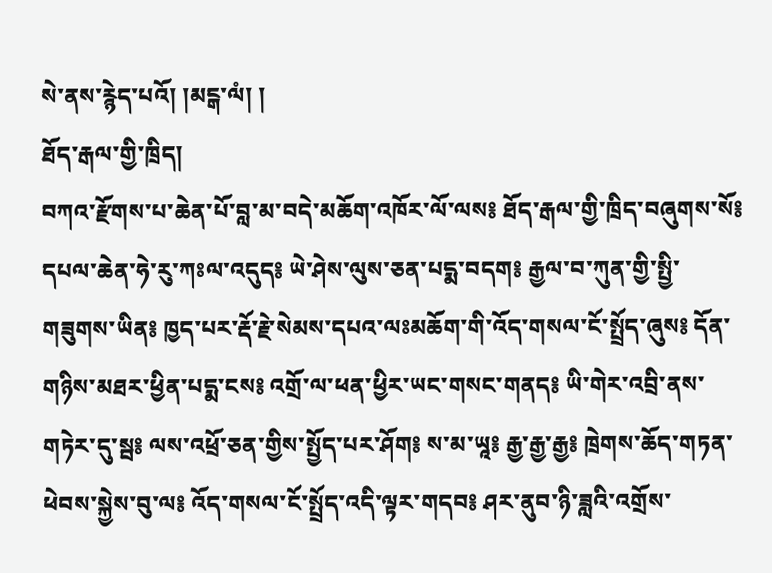སེ་ནས་རྙེད་པའོ། །མངྒ་ལཾ། །
ཐོད་རྒལ་གྱི་ཁྲིད།
བཀའ་རྫོགས་པ་ཆེན་པོ་བླ་མ་བདེ་མཆོག་འཁོར་ལོ་ལས༔ ཐོད་རྒལ་གྱི་ཁྲིད་བཞུགས་སོ༔ དཔལ་ཆེན་ཧེ་རུ་ཀཿལ་འདུད༔ ཡེ་ཤེས་ལུས་ཅན་པདྨ་བདག༔ རྒྱལ་བ་ཀུན་གྱི་སྤྱི་གཟུགས་ཡིན༔ ཁྱད་པར་རྡོ་རྗེ་སེམས་དཔའ་ལཿམཆོག་གི་འོད་གསལ་ངོ་སྤྲོད་ཞུས༔ དོན་གཉིས་མཐར་ཕྱིན་པདྨ་ངས༔ འགྲོ་ལ་ཕན་ཕྱིར་ཡང་གསང་གནད༔ ཡི་གེར་འབྲི་ནས་གཏེར་དུ་སྦ༔ ལས་འཕྲོ་ཅན་གྱིས་སྤྱོད་པར་ཤོག༔ ས་མ་ཡཱ༔ རྒྱ་རྒྱ་རྒྱ༔ ཁྲེགས་ཆོད་གཏན་ཕེབས་སྐྱེས་བུ་ལ༔ འོད་གསལ་ངོ་སྤྲོད་འདི་ལྟར་གདབ༔ ཤར་ནུབ་ཉི་ཟླའི་འགྲོས་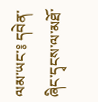ལམ་ཡང་༔ དབེན་ཞིང་དྭངས་ལ་མཐོ་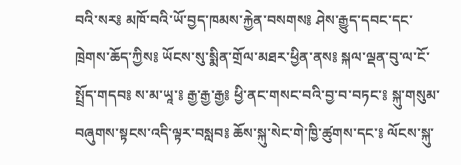བའི་སར༔ མཁོ་བའི་ཡོ་བྱད་ཁམས་རྐྱེན་བསགས༔ ཤེས་རྒྱུད་དབང་དང་ཁྲེགས་ཆོད་ཀྱིས༔ ཡོངས་སུ་སྨིན་གྲོལ་མཐར་ཕྱིན་ནས༔ སྐལ་ལྡན་བུ་ལ་ངོ་སྤྲོད་གདབ༔ ས་མ་ཡཱ་༔ རྒྱ་རྒྱ་རྒྱ༔ ཕྱི་ནང་གསང་བའི་བྱ་བ་བཏང་༔ སྐུ་གསུམ་བཞུགས་སྟངས་འདི་ལྟར་བསླབ༔ ཆོས་སྐུ་སེང་གེ་ཁྱི་ཚུགས་དང་༔ ལོངས་སྐུ་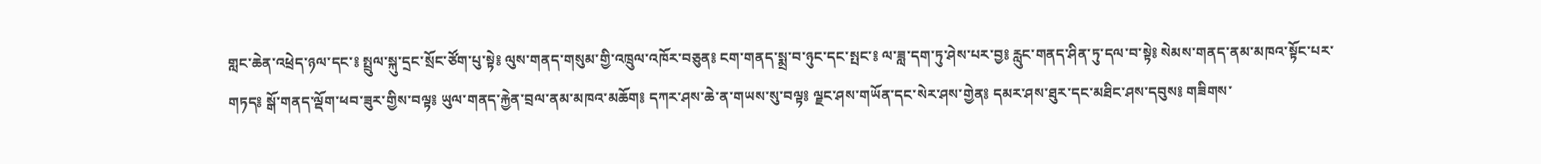གླང་ཆེན་འཕྲེད་ཉལ་དང་༔ སྤྲུལ་སྐུ་དྲང་སྲོང་ཙོག་པུ་སྟེ༔ ལུས་གནད་གསུམ་གྱི་འཁྲུལ་འཁོར་བཅུན༔ ངག་གནད་སྨྲ་བ་ཉུང་དང་སྤང་༔ ལ་ཟླ་དག་ཏུ་ཤེས་པར་བྱ༔ རླུང་གནད་ཤིན་ཏུ་དལ་བ་སྟེ༔ སེམས་གནད་ནམ་མཁའ་སྟོང་པར་གཏད༔ སྒོ་གནད་ལྡོག་ཕབ་ཟུར་གྱིས་བལྟ༔ ཡུལ་གནད་རྐྱེན་བྲལ་ནམ་མཁའ་མཆོག༔ དཀར་ཤས་ཆེ་ན་གཡས་སུ་བལྟ༔ ལྗང་ཤས་གཡོན་དང་སེར་ཤས་གྱེན༔ དམར་ཤས་ཐུར་དང་མཐིང་ཤས་དབུས༔ གཟིགས་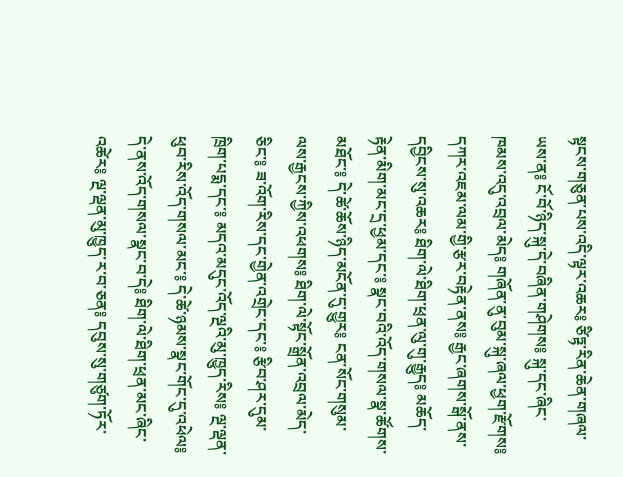སྟངས་གཅུན་པས་འདི་ལྟར་འཆར༔ ཙིཏྟ་རིན་ཆེན་གཞལ་ཡས་ན༔ ངོ་བོ་ཉིད་སྐུ་དེ་བཞིན་གཤེགས༔ སྐུ་དང་ཞིང་ཁམས་འདུ་འབྲལ་མེད༔ གཞོན་ནུ་བུམ་སྐུ་ཞལ་ཕྱག་རྫོགས༔ དཀར་འཇམ་ལམ་གྱི་རྩར་བརྟེན་ནས༔ རྒྱང་ཞགས་སྒོ་ནས་དབྱིངས་སུ་འཆར༔ ཐིག་ལེ་ཐིག་ཕྲན་ལུ་གུ་རྒྱུད༔ མཆོད་རྟེན་མིག་མང་དྲ་ཕྱམ་དང་༔ སྣང་བའི་འོད་གསལ་སྣ་ཚོགས་མཐོང་༔ དེ་ཚེ་ཆོས་ཉིད་མངོན་དུ་གྱུར༔ ངན་སོང་གསུམ་ལས་རྒྱངས་ཀྱིས་འཕགས༔ ཐིག་ལེ་སྟོང་སྒྲོན་འབྲལ་མེད་ཅིང་༔ ཟ་འོག་རིས་དང་གྱེན་འགྲེང་དང་༔ རྩིབ་ཤར་དུམ་ཁྲིག་པདྨ་དང་༔ མདའ་མདུང་འོད་ལྔའི་མུ་ཁྱུད་རིས༔ ལྔ་ལྡན་ཕུབ་རིས་འོད་གསལ་མང་༔ དེ་ཚེ་ཉམས་སྣང་གོང་དུ་འཕེལ༔ དེ་ནས་འོད་གསལ་སྣང་བ་དེ༔ ཐིག་ལེ་ཐིག་ཕྲན་མང་ཞིང་འཚེར༔ ལྔ་ལྡན་མུ་ཁྱུད་ར་བ་ཅན༔ དབུས་སུ་གཙུག་ཏོར་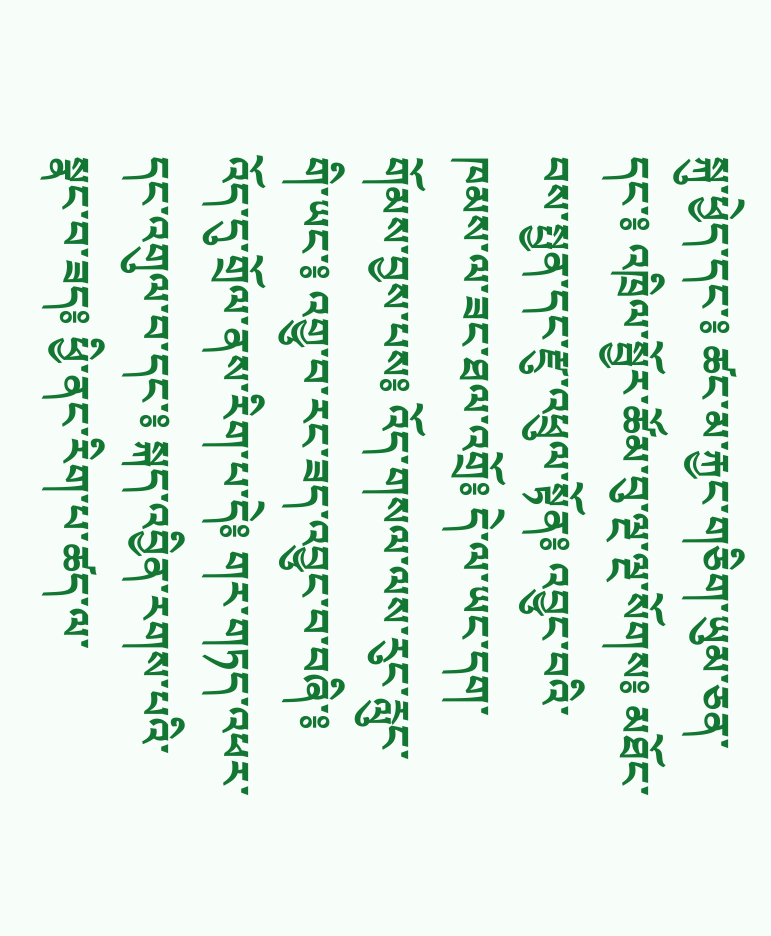སྐུ་ཕྱེད་དང་༔ ཚང་མ་རྐྱང་གཅིག་ཡུམ་ཅན་དང་༔ འཁྲིལ་སྦྱོར་ཚོམ་བུ་ལྔ་ལྔ་སོགས༔ མཐོང་བས་སྤྱན་དང་རྫུ་འཕྲུལ་སྟོན༔ འབྱུང་བའི་ཁམས་ལ་ཟང་ཐལ་འགྲོ༔ དེ་ལ་ཡང་དག་གོམས་བྱས་པས༔ འོད་གསལ་ལས་རུང་རླུང་གི་ཡང་༔ འགྱུ་བ་རང་ཟད་འབྱུང་བ་བཞི་༔ འོད་དུ་གྲོལ་ནས་རིག་པ་དེ༔ གར་གཏད་འཕར་དང་འགུལ་བ་དང་༔ སྐད་འབྱིན་རགས་པའི་སྣང་བ་ཟད༔ ཕྱི་ནང་རིག་པ་ཚད་ལ་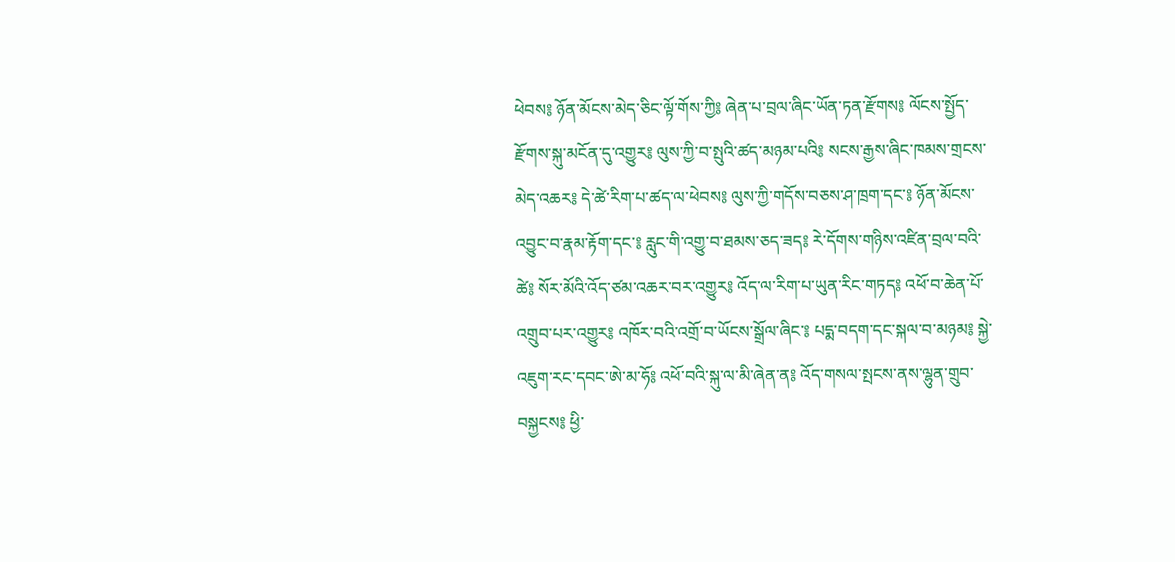ཕེབས༔ ཉོན་མོངས་མེད་ཅིང་ལྟོ་གོས་ཀྱི༔ ཞེན་པ་བྲལ་ཞིང་ཡོན་ཏན་རྫོགས༔ ལོངས་སྤྱོད་རྫོགས་སྐུ་མངོན་དུ་འགྱུར༔ ལུས་ཀྱི་བ་སྤུའི་ཚད་མཉམ་པའི༔ སངས་རྒྱས་ཞིང་ཁམས་གྲངས་མེད་འཆར༔ དེ་ཚེ་རིག་པ་ཚད་ལ་ཕེབས༔ ལུས་ཀྱི་གདོས་བཅས་ཤ་ཁྲག་དང་༔ ཉོན་མོངས་འབྱུང་བ་རྣམ་རྟོག་དང་༔ རླུང་གི་འགྱུ་བ་ཐམས་ཅད་ཟད༔ རེ་དོགས་གཉིས་འཛིན་བྲལ་བའི་ཚེ༔ སོར་མོའི་འོད་ཙམ་འཆར་བར་འགྱུར༔ འོད་ལ་རིག་པ་ཡུན་རིང་གཏད༔ འཕོ་བ་ཆེན་པོ་འགྲུབ་པར་འགྱུར༔ འཁོར་བའི་འགྲོ་བ་ཡོངས་སྒྲོལ་ཞིང་༔ པདྨ་བདག་དང་སྐལ་བ་མཉམ༔ སྐྱེ་འཇུག་རང་དབང་ཨེ་མ་ཧོ༔ འཕོ་བའི་སྐུ་ལ་མི་ཞེན་ན༔ འོད་གསལ་སྤངས་ནས་ལྷུན་གྲུབ་བསྐྱངས༔ ཕྱི་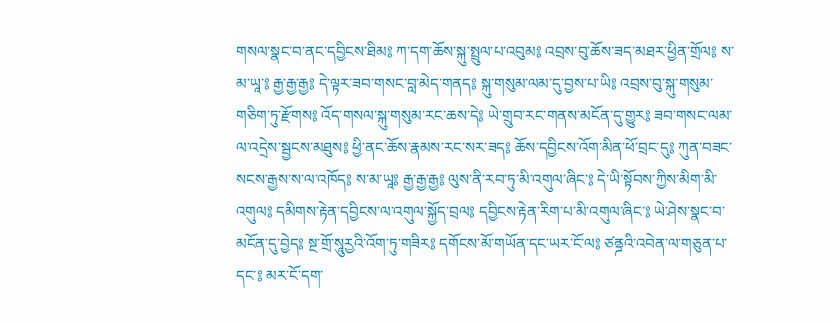གསལ་སྣང་བ་ནང་དབྱིངས་ཐིམ༔ ཀ་དག་ཆོས་སྐུ་སྤྲུལ་པ་འབུམ༔ འབྲས་བུ་ཆོས་ཟད་མཐར་ཕྱིན་གྲོལ༔ ས་མ་ཡཱ་༔ རྒྱ་རྒྱ་རྒྱ༔ དེ་ལྟར་ཟབ་གསང་བླ་མེད་གནད༔ སྐུ་གསུམ་ལམ་དུ་བྱས་པ་ཡི༔ འབྲས་བུ་སྐུ་གསུམ་གཅིག་ཏུ་རྫོགས༔ འོད་གསལ་སྐུ་གསུམ་རང་ཆས་དེ༔ ཡེ་གྲུབ་རང་གནས་མངོན་དུ་གྱུར༔ ཟབ་གསང་ལམ་ལ་འདྲེས་སྦྱངས་མཐུས༔ ཕྱི་ནང་ཆོས་རྣམས་རང་སར་ཟད༔ ཆོས་དབྱིངས་འོག་མིན་ཕོ་བྲང་དུ༔ ཀུན་བཟང་སངས་རྒྱས་ས་ལ་འཁོད༔ ས་མ་ཡཱ༔ རྒྱ་རྒྱ་རྒྱ༔ ལུས་ནི་རབ་ཏུ་མི་འགུལ་ཞིང་༔ དེ་ཡི་སྟོབས་ཀྱིས་མིག་མི་འགུལ༔ དམིགས་རྟེན་དབྱིངས་ལ་འགུལ་སྐྱོད་བྲལ༔ དབྱིངས་རྟེན་རིག་པ་མི་འགུལ་ཞིང་༔ ཡེ་ཤེས་སྣང་བ་མངོན་དུ་བྱེད༔ སྔ་གྲོ་སཱུརྱའི་འོག་ཏུ་གཟིར༔ དགོངས་མོ་གཡོན་དང་ཡར་ངོ་ལ༔ ཙནྜའི་འབེན་ལ་གཅུན་པ་དང་༔ མར་ངོ་དག་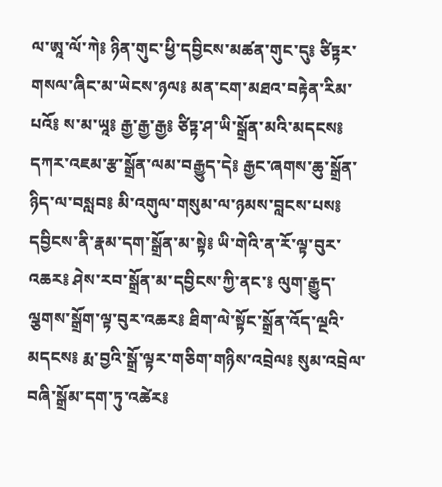ལ་ཨཱ་ལོ་ཀེ༔ ཉིན་གུང་ཕྱི་དབྱིངས་མཚན་གུང་དུ༔ ཙིཏྟར་གསལ་ཞིང་མ་ཡེངས་ཉལ༔ མན་ངག་མཐའ་བརྟེན་རིམ་པའོ༔ ས་མ་ཡཱ༔ རྒྱ་རྒྱ་རྒྱ༔ ཙིཏྟ་ཤ་ཡི་སྒྲོན་མའི་མདངས༔ དཀར་འཇམ་རྩ་སྒྲོན་ལམ་བརྒྱུད་དེ༔ རྒྱང་ཞགས་ཆུ་སྒྲོན་ཉིད་ལ་བསླབ༔ མི་འགུལ་གསུམ་ལ་ཉམས་བླངས་པས༔ དབྱིངས་ནི་རྣམ་དག་སྒྲོན་མ་སྟེ༔ ཡི་གེའི་ན་རོ་ལྟ་བུར་འཆར༔ ཤེས་རབ་སྒྲོན་མ་དབྱིངས་ཀྱི་ནང་༔ ལུག་རྒྱུད་ལྕགས་སྒྲོག་ལྟ་བུར་འཆར༔ ཐིག་ལེ་སྟོང་སྒྲོན་འོད་ལྔའི་མདངས༔ རྨ་བྱའི་སྒྲོ་ལྟར་གཅིག་གཉིས་འབྲེལ༔ སུམ་འབྲེལ་བཞི་སྒྲོམ་དག་ཏུ་འཚེར༔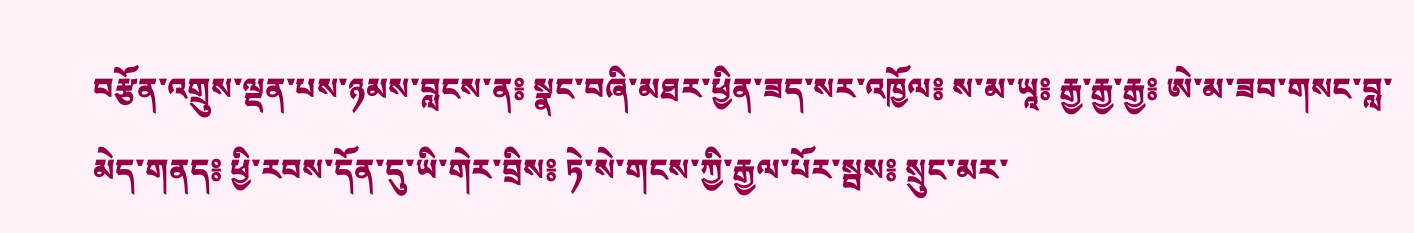བརྩོན་འགྲུས་ལྡན་པས་ཉམས་བླངས་ན༔ སྣང་བཞི་མཐར་ཕྱིན་ཟད་སར་འཁྱོལ༔ ས་མ་ཡཱ༔ རྒྱ་རྒྱ་རྒྱ༔ ཨེ་མ་ཟབ་གསང་བླ་མེད་གནད༔ ཕྱི་རབས་དོན་དུ་ཡི་གེར་བྲིས༔ ཏེ་སེ་གངས་ཀྱི་རྒྱལ་པོར་སྦས༔ སྲུང་མར་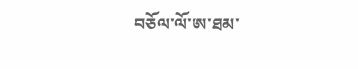བཅོལ་ལོ་ཨ་ཐམ་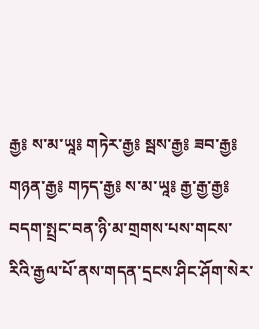རྒྱ༔ ས་མ་ཡཱ༔ གཏེར་རྒྱ༔ སྦས་རྒྱ༔ ཟབ་རྒྱ༔ གཉན་རྒྱ༔ གཏད་རྒྱ༔ ས་མ་ཡཱ༔ རྒྱ་རྒྱ་རྒྱ༔ བདག་སྤྲང་བན་ཉི་མ་གྲགས་པས་གངས་རིའི་རྒྱལ་པོ་ནས་གདན་དྲངས་ཤིང་ཤོག་སེར་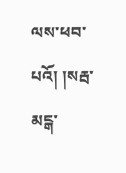ལས་ཕབ་པའོ། །སརྦ་མངྒ་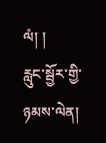ལཾ། །
རླུང་སྦྱོར་གྱི་ཉམས་ལེན།